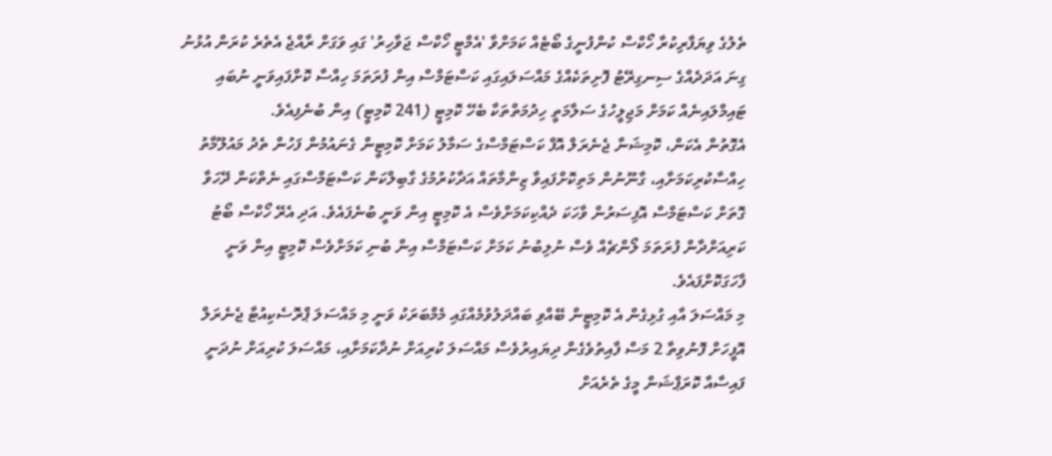ތެލުގެ ވިޔަފާރިކުރާ ހޯކްސް ކުންފުނީގެ ބޯޓެއް ކަމަށްވާ 'އެމްޓީ ހޯކްސް ޖަވާހިރު' ގައި ވަގަށް ރާއްޖެ އެތެރެ ކުރަން އުޅުނު ގިނަ އަދަދެއްގެ ސިނގިރޭޓު ފޮށިތަކެއްގެ މައްސަލައިގައި ކަސްޓަމްސް އިން ފުރަތަމަ ހިއްސާ ކޮށްފައިވަނީ ނުބައި ޓައިމްލައިނެއް ކަމަށް މަޖިލީހުގެ ސަލާމަތީ ހިދުމަތްތަކާ ބެހޭ ކޮމިޓީ (241 ކޮމިޓީ) އިން ބުނެފިއެވެ.
އެގޮތުން އެކަން، ކޮމިޝަނާ ޖެނެރަލް އޮފް ކަސްޓަމްސްގެ ސަމާލު ކަމަށް ކޮމިޓީން ގެނައުމުން ފަހުން ތެދު މައުލޫމާތު ހިއްސާކުރިކަމަށާއި، ގާނޫނުން މަތިކޮށްފައިވާ ޒިންމާތައް އަދާކުރުމުގެ ގާބިލްކަން ކަސްޓަމްސްގައި ނެތްކަން ދޭހަވާ ގޮތަށް ކަސްޓަމްސް އޮފިސަރުން ވާހަކަ ދެއްކިކަމަށްވެސް އެ ކޮމިޓީ އިން ވަނީ ބުނެފައެވެ. އަދި އެރޭ ހޯކްސް ބޯޓު ކަރިއަށްދާން ފުރަތަމަ ލޯންޗެއް ވެސް ނުލިބުނު ކަމަށް ކަސްޓަމްސް އިން ބުނި ކަމަށްވެސް ކޮމިޓީ އިން ވަނީ ފާހަގަކޮށްފައެވެ.
މި މައްސަލަ އާއި ގުޅިގެން އެ ކޮމިޓީން ބޭއްވި ބައްދަލުވުމެއްގައި މެމްބަރަކު ވަނީ މި މައްސަލަ ޕްރޮސެކިއުޓާ ޖެނެރަލް އޮފީހަށް ފޮނުވިތާ 2 މަސް ފާއިތުވެގެން ދިޔައިރުވެސް މައްސަލަ ކުރިއަށް ނުދާކަމަށާއި، މައްސަލަ ކުރިއަށް ނުދަނީ ފައިސާއާ ކޮރަޕްޝަން މީގެ ތެރެއަށް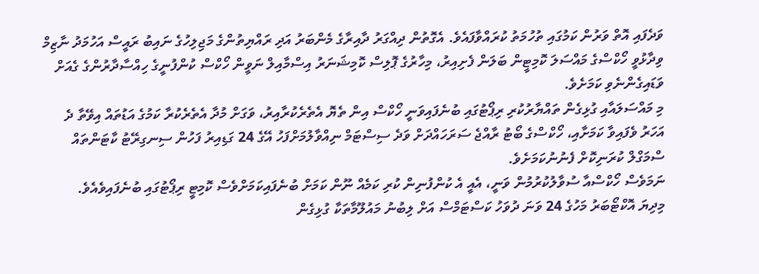ވަދެފައި އޮތް ވަރުން ކަމުގައި ތުހުމަތު ކުރައްވާފައެވެ. އެގޮތުން ދިއްގަރު ދާއިރާގެ މެންބަރު އަދި ރައްޔިތުންގެ މަޖިލިހުގެ ނައިބު ރައީސް އަހުމަދު ނާޒިމް ވިދާޅުވީ ހޯކްސްގެ މައްސަލަ ކޮމިޓީން ބަލަން ފެށިއިރު، މިހާރުގެ ޕޮލިސް ކޮމިޝަނަރު އިސްމާއިލް ނަވީން ހޯކްސް ކުންފުނީގެ ހިއްސާދާރުންގެ ގެއަށް ވަޑައިގެންނެވި ކަމަށެވެ.
މި މައްސަލައާއި ގުޅިގެން ތައްޔާރުކުރި ރިޕޯޓުގައި ބުނެފައިވަނީ ހޯކްސް އިން ތެޔޮ އެތެރެކުރާއިރު، ވަގަށް މުދާ އެތެރެކުރާ ކަމުގެ އަޑުތައް އިވޭތާ ދެ އަހަރު ވެފައިވާ ކަމަށާއި، ހޯކްސްގެ ބޯޓު ރާއްޖެ ސަރަހައްދަށް ވަދެ ސިސްޓަމް ނިއްވާލުމަށްފަހު އޭގެ 24 ގަޑިއިރު ފަހުން ސިނގިރޭޓު ކާޓަންތައް ސްމަގްލް ކުރަނިކޮށް ފެނުނުކަމަށެވެ.
ނަމަވެސް ހޯކްސްއާ ސުވާލުކުރުމުން ވަނީ، އެއީ އެ ކުންފުނިން ކުރި ކަމެއް ނޫން ކަމަށް ބުނެފައިކަމަށްވެސް ކޮމިޓީ ރިޕޯޓުގައި ބުނެފައިވެއެވެ.
މިދިޔަ އޮކްޓޯބަރު މަހުގެ 24 ވަނަ ދުވަހު ކަސްޓަމްސް އަށް ލިބުނު މައުލޫމާތަކާ ގުޅިގެން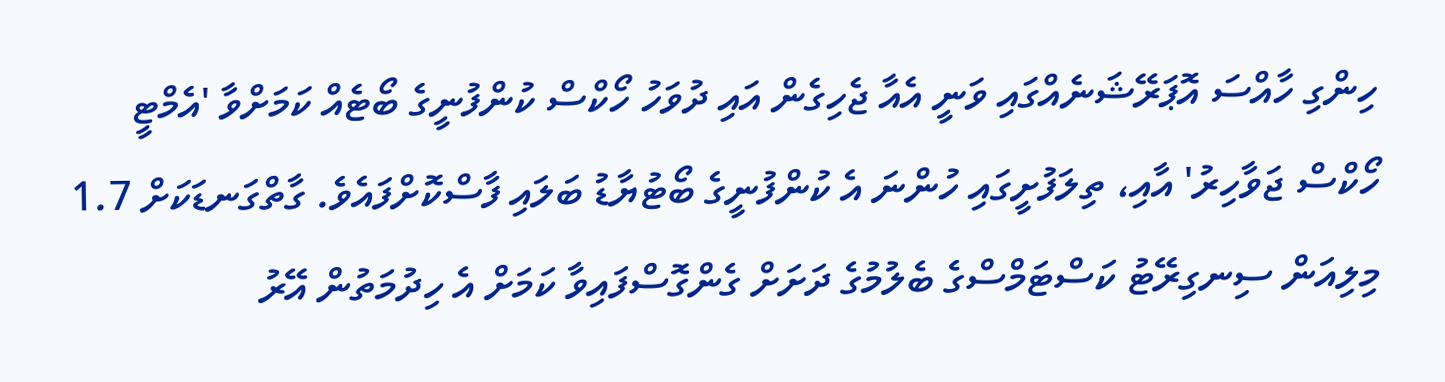ހިންގި ހާއްސަ އޮޕަރޭޝަނެއްގައި ވަނީ އެއާ ޖެހިގެން އައި ދުވަހު ހޯކްސް ކުންފުނީގެ ބޯޓެއް ކަމަށްވާ 'އެމްޓީ ހޯކްސް ޖަވާހިރު' އާއި، ތިލަފުށީގައި ހުންނަ އެ ކުންފުނީގެ ބޯޓުޔާޑު ބަލައި ފާސްކޮށްފައެވެ. ގާތްގަނޑަކަށް 1.7 މިލިއަން ސިނގިރޭޓު ކަސްޓަމްސްގެ ބެލުމުގެ ދަށަށް ގެންގޮސްފައިވާ ކަމަށް އެ ހިދުމަތުން އޭރު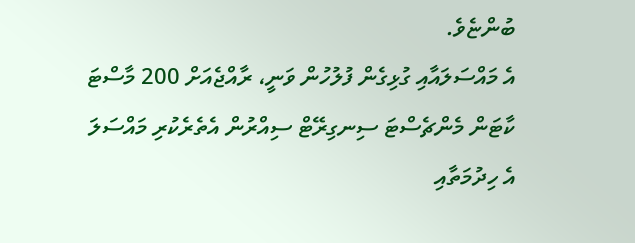ބުންޏެވެ.
އެ މައްސަލައާއި ގުޅިގެން ފުލުހުން ވަނީ، ރާއްޖެއަށް 200 މާސްޓަ ކާޓަން މެންޗެސްޓަ ސިނގިރޭޓް ސިއްރުން އެތެރެކުރި މައްސަލަ އެ ހިދުމަތާއި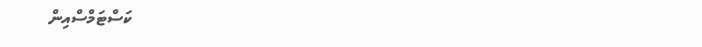ކަސްޓަމްސްއިން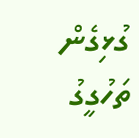ގުޅިގެން ތަހުގީގު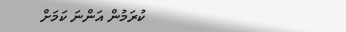ކުރަމުން އަންނަ ކަމަށް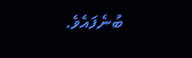ބުނެފައެވެ.